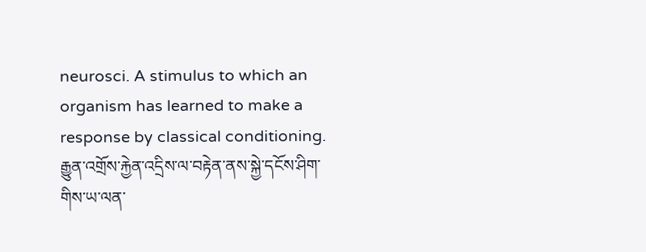neurosci. A stimulus to which an organism has learned to make a response by classical conditioning. རྒྱུན་འགྲོས་རྐྱེན་འདྲིས་ལ་བརྟེན་ནས་སྐྱེ་དངོས་ཤིག་གིས་ཡ་ལན་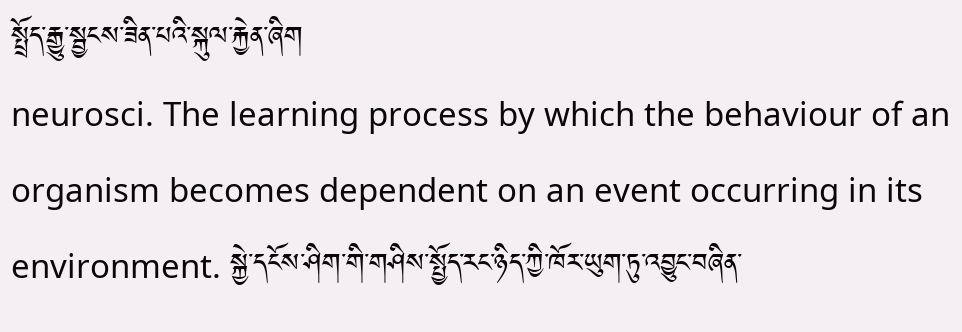སྤྲོད་རྒྱུ་སྦྱངས་ཟིན་པའི་སྐུལ་རྐྱེན་ཞིག
neurosci. The learning process by which the behaviour of an organism becomes dependent on an event occurring in its environment. སྐྱེ་དངོས་ཤིག་གི་གཤིས་སྤྱོད་རང་ཉིད་ཀྱི་ཁོར་ཡུག་ཏུ་འབྱུང་བཞིན་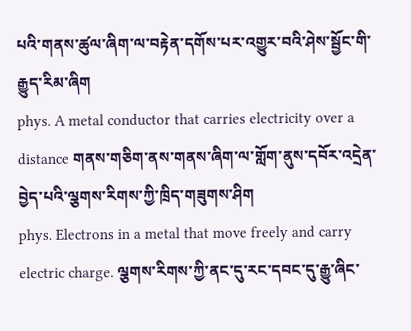པའི་གནས་ཚུལ་ཞིག་ལ་བརྟེན་དགོས་པར་འགྱུར་བའི་ཤེས་སྦྱོང་གི་རྒྱུད་རིམ་ཞིག
phys. A metal conductor that carries electricity over a distance གནས་གཅིག་ནས་གནས་ཞིག་ལ་གློག་ནུས་དབོར་འདྲེན་བྱེད་པའི་ལྕགས་རིགས་ཀྱི་ཁྲིད་གཟུགས་ཤིག
phys. Electrons in a metal that move freely and carry electric charge. ལྕགས་རིགས་ཀྱི་ནང་དུ་རང་དབང་དུ་རྒྱུ་ཞིང་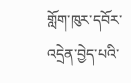གློག་ཁུར་དབོར་འདྲེན་བྱེད་པའི་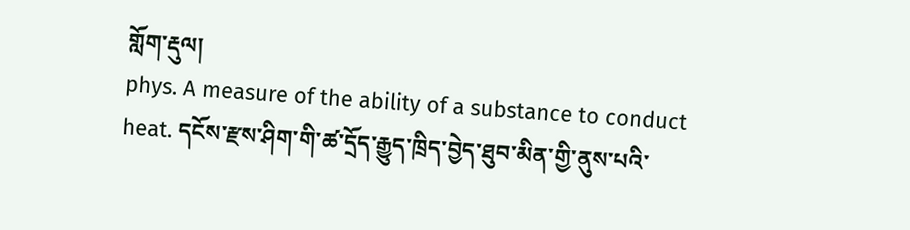གློག་རྡུལ།
phys. A measure of the ability of a substance to conduct heat. དངོས་རྫས་ཤིག་གི་ཚ་དྲོད་རྒྱུད་ཁྲིད་བྱེད་ཐུབ་མིན་གྱི་ནུས་པའི་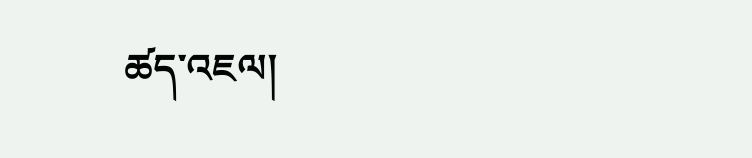ཚད་འཇལ།